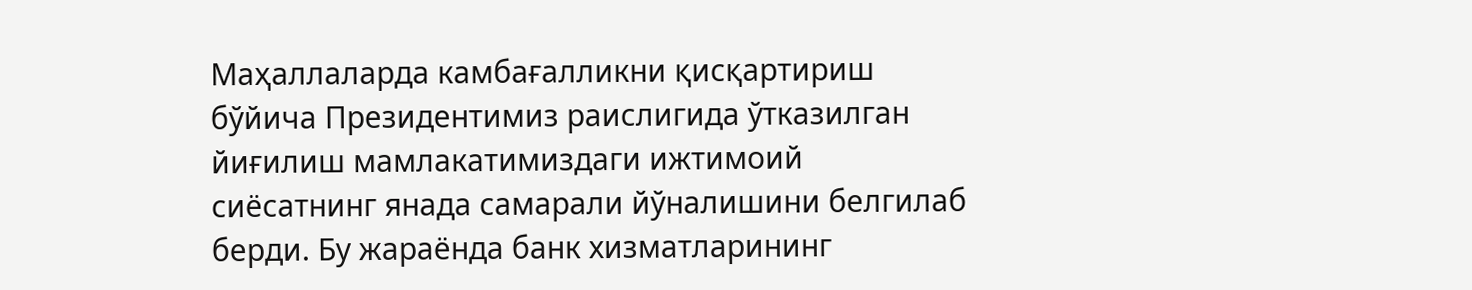Маҳаллаларда камбағалликни қисқартириш бўйича Президентимиз раислигида ўтказилган йиғилиш мамлакатимиздаги ижтимоий сиёсатнинг янада самарали йўналишини белгилаб берди. Бу жараёнда банк хизматларининг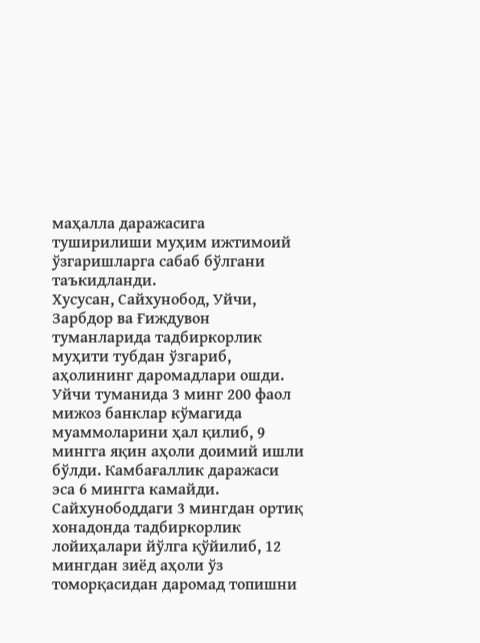маҳалла даражасига туширилиши муҳим ижтимоий ўзгаришларга сабаб бўлгани таъкидланди.
Хусусан, Сайхунобод, Уйчи, Зарбдор ва Ғиждувон туманларида тадбиркорлик муҳити тубдан ўзгариб, аҳолининг даромадлари ошди. Уйчи туманида 3 минг 200 фаол мижоз банклар кўмагида муаммоларини ҳал қилиб, 9 мингга яқин аҳоли доимий ишли бўлди. Камбағаллик даражаси эса 6 мингга камайди. Сайхунободдаги 3 мингдан ортиқ хонадонда тадбиркорлик лойиҳалари йўлга қўйилиб, 12 мингдан зиёд аҳоли ўз томорқасидан даромад топишни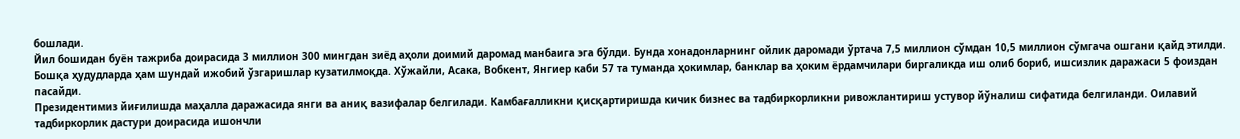бошлади.
Йил бошидан буён тажриба доирасида 3 миллион 300 мингдан зиёд аҳоли доимий даромад манбаига эга бўлди. Бунда хонадонларнинг ойлик даромади ўртача 7,5 миллион сўмдан 10,5 миллион сўмгача ошгани қайд этилди. Бошқа ҳудудларда ҳам шундай ижобий ўзгаришлар кузатилмоқда. Хўжайли, Асака, Вобкент, Янгиер каби 57 та туманда ҳокимлар, банклар ва ҳоким ёрдамчилари биргаликда иш олиб бориб, ишсизлик даражаси 5 фоиздан пасайди.
Президентимиз йиғилишда маҳалла даражасида янги ва аниқ вазифалар белгилади. Камбағалликни қисқартиришда кичик бизнес ва тадбиркорликни ривожлантириш устувор йўналиш сифатида белгиланди. Оилавий тадбиркорлик дастури доирасида ишончли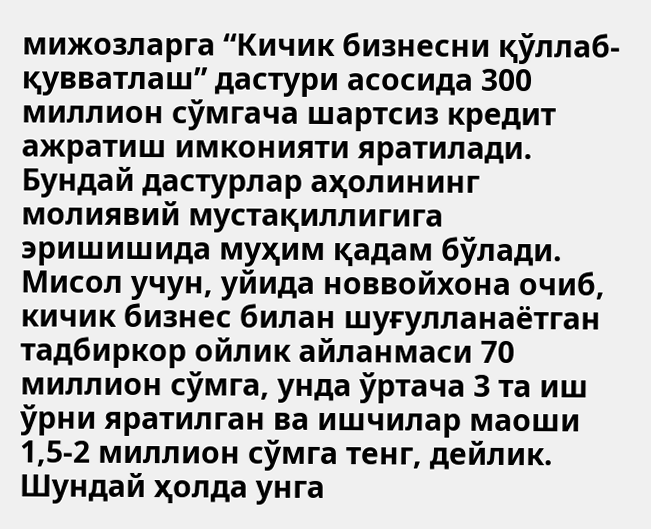мижозларга “Кичик бизнесни қўллаб-қувватлаш” дастури асосида 300 миллион сўмгача шартсиз кредит ажратиш имконияти яратилади. Бундай дастурлар аҳолининг молиявий мустақиллигига эришишида муҳим қадам бўлади.
Мисол учун, уйида новвойхона очиб, кичик бизнес билан шуғулланаётган тадбиркор ойлик айланмаси 70 миллион сўмга, унда ўртача 3 та иш ўрни яратилган ва ишчилар маоши 1,5-2 миллион сўмга тенг, дейлик. Шундай ҳолда унга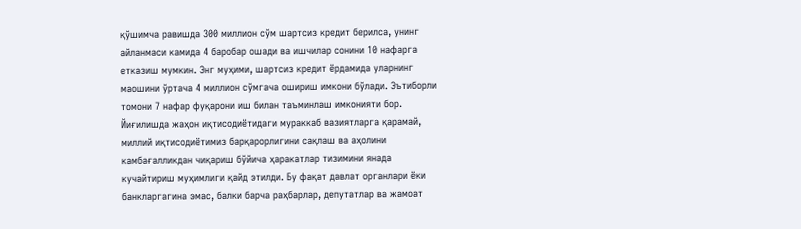қўшимча равишда 300 миллион сўм шартсиз кредит берилса, унинг айланмаси камида 4 баробар ошади ва ишчилар сонини 10 нафарга етказиш мумкин. Энг муҳими, шартсиз кредит ёрдамида уларнинг маошини ўртача 4 миллион сўмгача ошириш имкони бўлади. Эътиборли томони 7 нафар фуқарони иш билан таъминлаш имконияти бор.
Йиғилишда жаҳон иқтисодиётидаги мураккаб вазиятларга қарамай, миллий иқтисодиётимиз барқарорлигини сақлаш ва аҳолини камбағалликдан чиқариш бўйича ҳаракатлар тизимини янада кучайтириш муҳимлиги қайд этилди. Бу фақат давлат органлари ёки банкларгагина эмас, балки барча раҳбарлар, депутатлар ва жамоат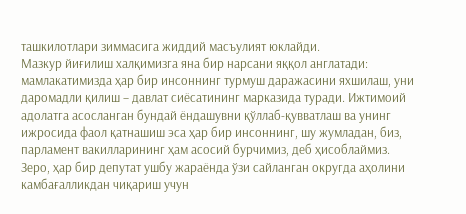ташкилотлари зиммасига жиддий масъулият юклайди.
Мазкур йиғилиш халқимизга яна бир нарсани яққол англатади: мамлакатимизда ҳар бир инсоннинг турмуш даражасини яхшилаш, уни даромадли қилиш – давлат сиёсатининг марказида туради. Ижтимоий адолатга асосланган бундай ёндашувни қўллаб-қувватлаш ва унинг ижросида фаол қатнашиш эса ҳар бир инсоннинг, шу жумладан, биз, парламент вакилларининг ҳам асосий бурчимиз, деб ҳисоблаймиз.
Зеро, ҳар бир депутат ушбу жараёнда ўзи сайланган округда аҳолини камбағалликдан чиқариш учун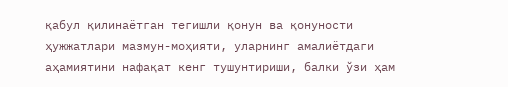қабул қилинаётган тегишли қонун ва қонуности ҳужжатлари мазмун-моҳияти, уларнинг амалиётдаги аҳамиятини нафақат кенг тушунтириши, балки ўзи ҳам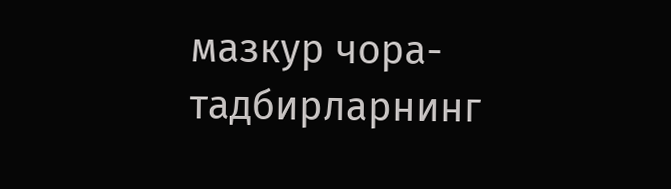мазкур чора-тадбирларнинг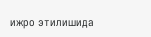ижро этилишида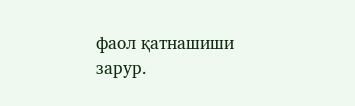фаол қатнашиши зарур.